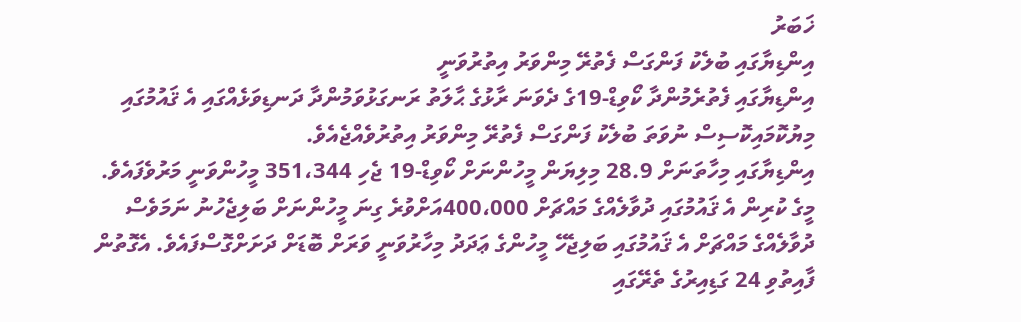ޚަބަރު
އިންޑިޔާގައި ބުލެކު ފަންގަސް ފެތުރޭ މިންވަރު އިތުރުވަނީ
އިންޑިޔާގައި ފެތުރެމުންދާ ކޯވިޑް-19ގެ ދެވަނަ ރާޅުގެ ޙާލަތު ރަނގަޅުވަމުންދާ ދަނޑިވަޅެއްގައި އެ ޤައުމުގައި މިޔުކޮމައިކޮސިސް ނުވަތަ ބުލެކު ފަންގަސް ފެތުރޭ މިންވަރު އިތުރުވެއްޖެއެވެ.
އިންޑިޔާގައި މިހާތަނަށް 28.9 މިލިޔަން މީހުންނަށް ކޯވިޑް-19 ޖެހި 351،344 މީހުންވަނީ މަރުވެފައެވެ. މީގެ ކުރިން އެ ޤައުމުގައި ދުވާލެއްގެ މައްޗަށް 400،000އަށްވުރެ ގިނަ މީހުންނަށް ބަލިޖެހުނު ނަމަވެސް ދުވާލެއްގެ މައްޗަށް އެ ޤައުމުގައި ބަލިޖެހޭ މީހުންގެ ޢަދަދު މިހާރުވަނީ ވަރަށް ބޮޑަށް ދަށަށްގޮސްފައެވެ. އެގޮތުން ފާއިތުވި 24 ގަޑިއިރުގެ ތެރޭގައި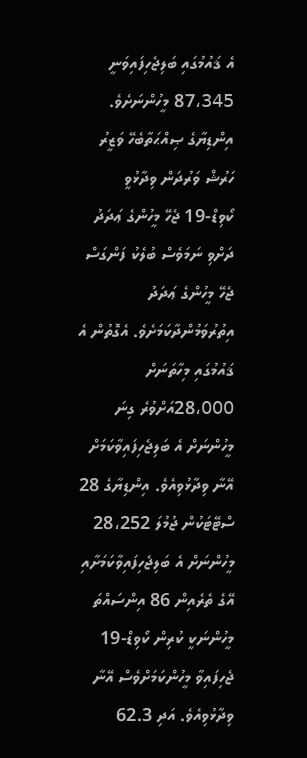އެ ޤައުމުގައި ބަލިޖެހިފައިވަނީ 87،345 މީހުންނަށެވެ.
އިންޑިޔާގެ ޞިއްޙަތާބެހޭ ވަޒީރު ހަރުޝް ވަރުދަން ވިދާޅުވީ ކޯވިޑް-19 ޖެހޭ މީހުންގެ ޢަދަދު ދަށްވި ނަމަވެސް ބުލެކު ފަންގަސް ޖެހޭ މީހުންގެ ޢަދަދު އިތުރުވަމުންދާކަމަށެވެ. އެގޮތުން އެ ޤައުމުގައި މިހާތަނަށް 28،000އަށްވުރެ ގިނަ މީހުންނަށް އެ ބަލިޖެހިފައިވާކަމަށް އޭނާ ވިދާޅުވިއެވެ. އިންޑިޔާގެ 28 ސްޓޭޓަކުން ޖުމުލަ 28،252 މީހުންނަށް އެ ބަލިޖެހިފައިވާކަމަށާއި އޭގެ ތެރެއިން 86 އިންސައްތަ މީހުންނަކީ ކުރިން ކޯވިޑް-19 ޖެހިފައިވާ މީހުންކަމަށްވެސް އޭނާ ވިދާޅުވިއެވެ. އަދި 62.3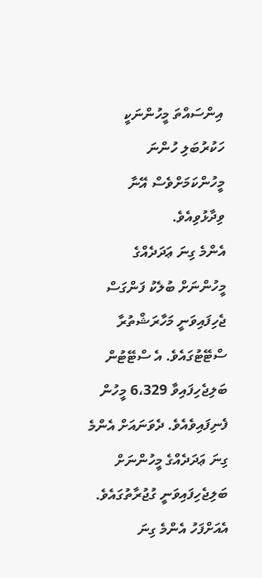އިންސައްތަ މީހުންނަކީ ހަކުރުބަލި ހުންނަ މީހުންކަމަށްވެސް އޭނާ ވިދާޅުވިއެވެ.
އެންމެ ގިނަ ޢަދަދެއްގެ މީހުންނަށް ބުލެކު ފަންގަސް ޖެހިފައިވަނީ މަހާރަޝްތުރާ ސްޓޭޓުގައެވެ. އެ ސްޓޭޓުން ބަލިޖެހިފައިވާ 6،329 މީހުން ފެނިފައިވެއެވެ. ދެވަނައަށް އެންމެ ގިނަ ޢަދަދެއްގެ މީހުންނަށް ބަލިޖެހިފައިވަނީ ގުޖުރާތުގައެވެ. އެއަށްފަހު އެންމެ ގިނަ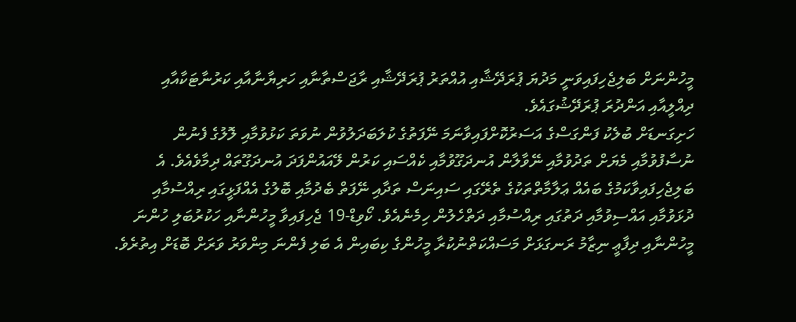މީހުންނަށް ބަލިޖެހިފައިވަނީ މަދުޔަ ޕުރަދޭޝާއި އުއްތަރު ޕުރަދޭޝާއި ރާޖަސްތާނާއި ހަރިޔާނާއާއި ކަރުނާޓަކާއާއި ދިއްލީއާއި އަންދުރަ ޕުރަދޭޝުގައެވެ.
ހަށިގަނޑަށް ބުލެކު ފަންގަސްގެ އަސަރުކޮށްފައިވާނަމަ ނޭފަތުގެ ކުލަބަދަލުވުން ނުވަތަ ކަޅުވުމާއި ލޮލުގެ ފެނުން ނުސާފުވުމާއި މެޔަށް ތަދުވުމާއި ނޭވާލާން އުނދަގޫވުމާއި ކެއްސައި ކަރުން ލޭއައުންފަދަ އުނދަގޫތައް ދިމާވެއެވެ. އެ ބަލިޖެހިފައިވާކަމުގެ ބައެއް ޢަލާމާތްތަކުގެ ތެރޭގައި ސައިނަސް ތަދާއި ނޭފަތް ބެދުމާއި ބޮލުގެ އެއްފަޅީގައި ރިއްސުމާއި ދުޅަވުމާއި އައްސިވުމާއި ދަތުގައި ރިއްސުމާއި ދަތްހެލުން ހިމެނެއެވެ. ކޯވިޑް-19 ޖެހިފައިވާ މީހުންނާއި ހަކުރުބަލި ހުންނަ މީހުންނާއި ދިފާޢީ ނިޒާމު ރަނގަޅަށް މަސައްކަތްނުކުރާ މީހުންގެ ކިބައިން އެ ބަލި ފެންނަ މިންވަރު ވަރަށް ބޮޑަށް އިތުރެވެ.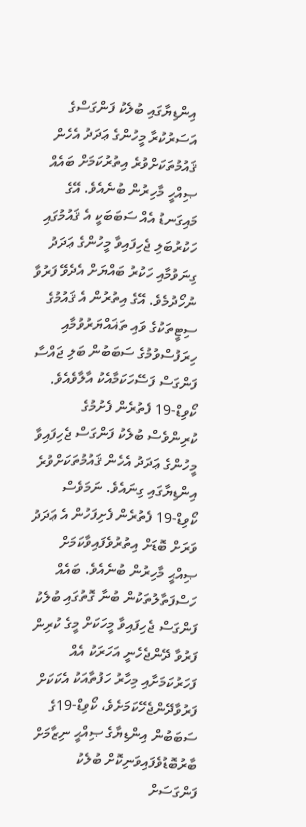އިންޑިޔާގައި ބުލެކު ފަންގަސްގެ އަސަރުކުރާ މީހުންގެ ޢަދަދު އެހެން ޤައުމުތަކަށްވުރެ އިތުރުކަމަށް ބައެއް ޞިއްހީ މާހިރުން ބުނެއެވެ. އޭގެ މައިގަނޑު އެއް ސަބަބަކީ އެ ޤައުމުގައި ހަކުރުބަލި ޖެހިފައިވާ މީހުންގެ ޢަދަދު ގިނަވުމާއި ހަކުރު ބައްޔަށް އެދެވޭ ފަރުވާ ނުހޯދުމެވެ. އޭގެ އިތުރުން އެ ޤައުމުގެ ސިޓީތަކުގެ ވައި ތަޣައްޔަރުވުމާއި ހިރަފުސްވުމުގެ ސަބަބުން ބަލި ޖައްސާ ފަންގަސް ފަސޭހަކަމާއެކު އާލާވެއެވެ.
ކޯވިޑް-19 ފެތުރެން ފެށުމުގެ ކުރިންވެސް ބުލެކު ފަންގަސް ޖެހިފައިވާ މީހުންގެ ޢަދަދު އެހެން ޤައުމުތަކަށްވުރެ އިންޑިޔާގައި ގިނައެވެ. ނަމަވެސް ކޯވިޑް-19 ފެތުރެން ފެށިފަހުން އެ ޢަދަދު ވަރަށް ބޮޑަށް އިތުރުވެފައިވާކަމަށް ޞިއްޙީ މާހިރުން ބުނެއެވެ. ބައެއް ހަސްފަތާލުތަކުން ބުނާ ގޮތުގައި ބުލެކު ފަންގަސް ޖެހިފައިވާ މީހަކަށް މީގެ ކުރިން ފަރުވާ ދޭންޖެހެނީ އަހަރަކު އެއް ފަހަރުކަމަށާއި މިހާރު ހަފުތާއަކު އެކަކަށް ފަރުވާދޭންޖެހޭކަމަށެވެ، ކޯވިޑް-19ގެ ސަބަބުން އިންޑިޔާގެ ޞިއްޙީ ނިޒާމަށް ބާރުބޮޑުވެފައިވަނިކޮށް ބުލެކު ފަންގަސަށް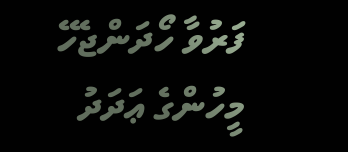ފަރުވާ ހޯދަންޖެހޭ މީހުންގެ ޢަދަދު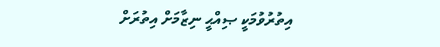އިތުރުވުމަކީ ޞިއްޙީ ނިޒާމަށް އިތުރަށް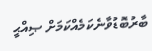ބާރުބޮޑުވާނެކަމެއްކަމަށް ޞިއްޙީ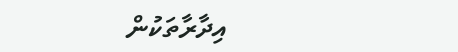އިދާރާތަކުން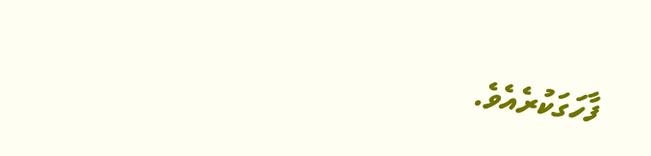ފާހަގަކުރެއެވެ.